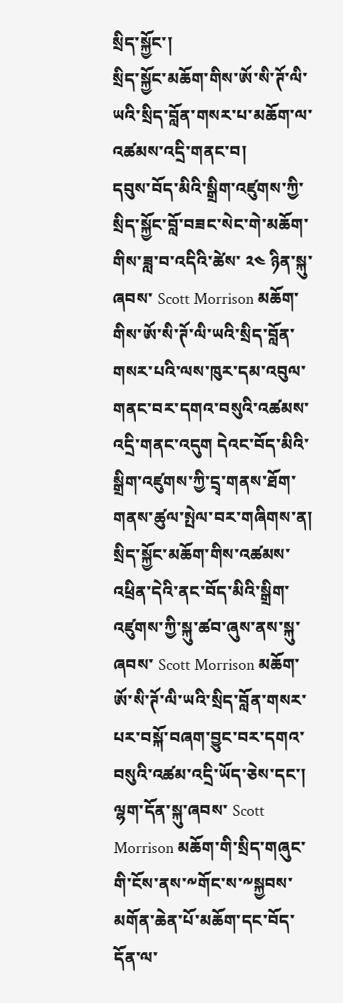སྲིད་སྐྱོང་།
སྲིད་སྐྱོང་མཆོག་གིས་ཨོ་སི་ཊོ་ལི་ཡའི་སྲིད་བློན་གསར་པ་མཆོག་ལ་འཚམས་འདྲི་གནང་བ།
དབུས་བོད་མིའི་སྒྲིག་འཛུགས་ཀྱི་སྲིད་སྐྱོང་བློ་བཟང་སེང་གེ་མཆོག་གིས་ཟླ་བ་འདིའི་ཚེས་ ༢༤ ཉིན་སྐུ་ཞབས་ Scott Morrison མཆོག་གིས་ཨོ་སི་ཊོ་ལི་ཡའི་སྲིད་བློན་གསར་པའི་ལས་ཁུར་དམ་འབུལ་གནང་བར་དགའ་བསུའི་འཚམས་འདྲི་གནང་འདུག དེའང་བོད་མིའི་སྒྲིག་འཛུགས་ཀྱི་དྲྭ་གནས་ཐོག་གནས་ཚུལ་སྤེལ་བར་གཞིགས་ན། སྲིད་སྐྱོང་མཆོག་གིས་འཚམས་འཕྲིན་དེའི་ནང་བོད་མིའི་སྒྲིག་འཛུགས་ཀྱི་སྐུ་ཚབ་ཞུས་ནས་སྐུ་ཞབས་ Scott Morrison མཆོག་ཨོ་སི་ཊོ་ལི་ཡའི་སྲིད་བློན་གསར་པར་བསྐོ་བཞག་བྱུང་བར་དགའ་བསུའི་འཚམ་འདྲི་ཡོད་ཅེས་དང་། ལྷག་དོན་སྐུ་ཞབས་ Scott Morrison མཆོག་གི་སྲིད་གཞུང་གི་ངོས་ནས་༸གོང་ས་༸སྐྱབས་མགོན་ཆེན་པོ་མཆོག་དང་བོད་དོན་ལ་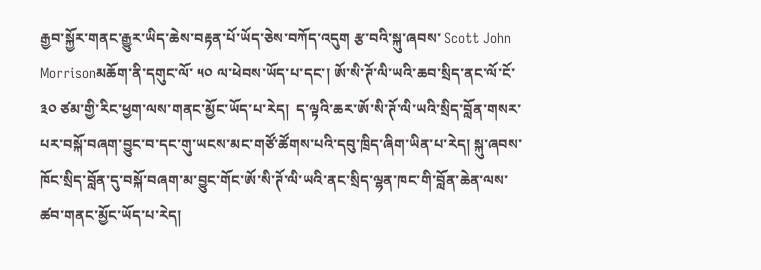རྒྱབ་སྐྱོར་གནང་རྒྱུར་ཡིད་ཆེས་བརྟན་པོ་ཡོད་ཅེས་བཀོད་འདུག རྩ་བའི་སྐུ་ཞབས་ Scott John Morrisonམཆོག་ནི་དགུང་ལོ་ ༥༠ ལ་ཕེབས་ཡོད་པ་དང་། ཨོ་སི་ཊོ་ལི་ཡའི་ཆབ་སྲིད་ནང་ལོ་ངོ་ ༣༠ ཙམ་གྱི་རིང་ཕྱག་ལས་གནང་མྱོང་ཡོད་པ་རེད།  ད་ལྟའི་ཆར་ཨོ་སི་ཊོ་ལི་ཡའི་སྲིད་བློན་གསར་པར་བསྐོ་བཞག་བྱུང་བ་དང་གུ་ཡངས་མང་གཙོ་ཚོགས་པའི་དབུ་ཁྲིད་ཞིག་ཡིན་པ་རེད། སྐུ་ཞབས་ཁོང་སྲིད་བློན་དུ་བསྐོ་བཞག་མ་བྱུང་གོང་ཨོ་སི་ཊོ་ལི་ཡའི་ནང་སྲིད་ལྷན་ཁང་གི་བློན་ཆེན་ལས་ཚབ་གནང་མྱོང་ཡོད་པ་རེད།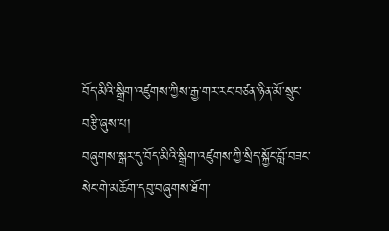བོད་མིའི་སྒྲིག་འཛུགས་ཀྱིས་རྒྱ་གར་རང་བཙན་ཉིན་མོ་སྲུང་བརྩི་ཞུས་པ།
བཞུགས་སྒར་དུ་བོད་མིའི་སྒྲིག་འཛུགས་ཀྱི་སྲིད་སྐྱོང་བློ་བཟང་སེང་གེ་མཆོག་དབུ་བཞུགས་ཐོག་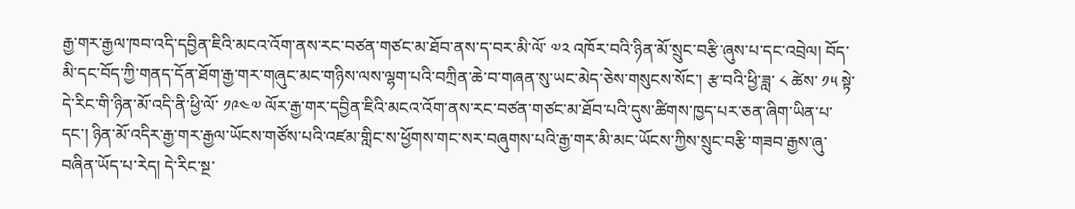རྒྱ་གར་རྒྱལ་ཁབ་འདི་དབྱིན་ཇིའི་མངའ་འོག་ནས་རང་བཙན་གཙང་མ་ཐོབ་ནས་ད་བར་མི་ལོ་ ༧༢ འཁོར་བའི་ཉིན་མོ་སྲུང་བརྩི་ཞུས་པ་དང་འབྲེལ། བོད་མི་དང་བོད་ཀྱི་གནད་དོན་ཐོག་རྒྱ་གར་གཞུང་མང་གཉིས་ལས་ལྷག་པའི་བཀྲིན་ཆེ་བ་གཞན་སུ་ཡང་མེད་ཅེས་གསུངས་སོང་། རྩ་བའི་ཕྱི་ཟླ་ ༨ ཚེས་ ༡༥ སྟེ་དེ་རིང་གི་ཉིན་མོ་འདི་ནི་ཕྱི་ལོ་ ༡༩༤༧ ལོར་རྒྱ་གར་དབྱིན་ཇིའི་མངའ་འོག་ནས་རང་བཙན་གཙང་མ་ཐོབ་པའི་དུས་ཚིགས་ཁྱད་པར་ཅན་ཞིག་ཡིན་པ་དང་། ཉིན་མོ་འདིར་རྒྱ་གར་རྒྱལ་ཡོངས་གཙོས་པའི་འཛམ་གླིང་ས་ཕྱོགས་གང་སར་བཞུགས་པའི་རྒྱ་གར་མི་མང་ཡོངས་ཀྱིས་སྲུང་བརྩི་གཟབ་རྒྱས་ཞུ་བཞིན་ཡོད་པ་རེད། དེ་རིང་སྔ་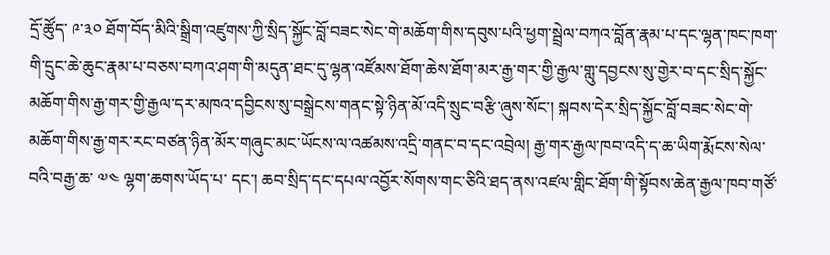དྲོ་ཚོུད་ ༩་༣༠ ཐོག་བོད་མིའི་སྒྲིག་འཛུགས་ཀྱི་སྲིད་སྐྱོང་བློ་བཟང་སེང་གེ་མཆོག་གིས་དབུས་པའི་ཕྱག་སྦྲེལ་བཀའ་བློན་རྣམ་པ་དང་ལྷན་ཁང་ཁག་གི་དྲུང་ཆེ་ཆུང་རྣམ་པ་བཅས་བཀའ་ཤག་གི་མདུན་ཐང་དུ་ལྷན་འཛོམས་ཐོག་ཆེས་ཐོག་མར་རྒྱ་གར་གྱི་རྒྱལ་གླུ་དབྱངས་སུ་གྱེར་བ་དང་སྲིད་སྐྱོང་མཆོག་གིས་རྒྱ་གར་གྱི་རྒྱལ་དར་མཁའ་དབྱིངས་སུ་བསྒྲེངས་གནང་སྟེ་ཉིན་མོ་འདི་སྲུང་བརྩི་ཞུས་སོང་། སྐབས་དེར་སྲིད་སྐྱོང་བློ་བཟང་སེང་གེ་མཆོག་གིས་རྒྱ་གར་རང་བཙན་ཉིན་མོར་གཞུང་མང་ཡོངས་ལ་འཚམས་འདྲི་གནང་བ་དང་འབྲེལ། རྒྱ་གར་རྒྱལ་ཁབ་འདི་ད་ཆ་ཡིག་རྨོངས་སེལ་བའི་བརྒྱ་ཆ་ ༧༤ ལྷག་ཆགས་ཡོད་པ་ དང་། ཆབ་སྲིད་དང་དཔལ་འབྱོར་སོགས་གང་ཅིའི་ཐད་ནས་འཛལ་གླིང་ཐོག་གི་སྟོབས་ཆེན་རྒྱལ་ཁབ་གཙོ་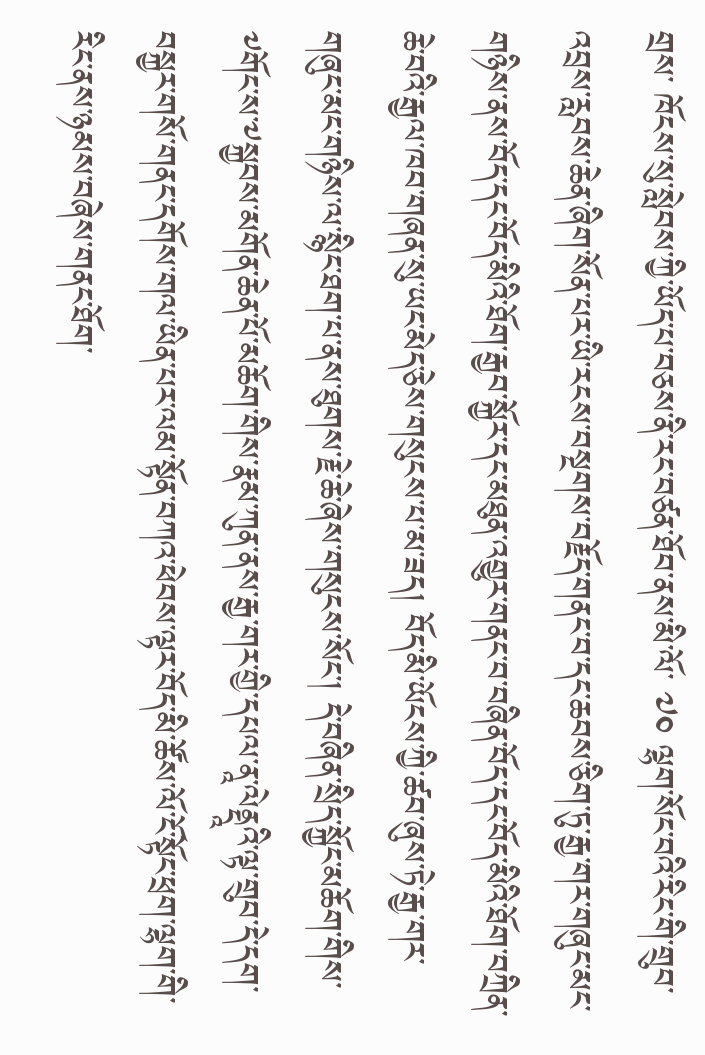གྲས་ ཁོངས་སུ་སླེབས་ཀྱི་ཡོད་པ་བཅས་ནི་རང་བཙན་ཐོབ་ནས་མི་ལོ་ ༧༠ ལྷག་སོང་བའི་རིང་གི་གྲུབ་འབྲས་རླབས་ཆེན་ཞིག་སོན་པར་ཡི་རངས་བསྔགས་བརྗོད་གནང་བ་དང་ཆབས་ཅིག་ཏུ་རྒྱ་གར་གཞུང་མང་གཉིས་ནས་བོད་དང་བོད་མིའི་ཐོག་རྒྱབ་སྐྱོར་དང་མཐུན་འགྱུར་གནང་བ་བཞིན་བོད་དང་བོད་མིའི་ཐོག་བཀྲིན་ཆེ་བའི་རྒྱལ་ཁབ་གཞན་སུ་ཡང་མེད་ཅེས་གསུངས་པ་མ་ཟད། བོད་མི་ཡོངས་ཀྱི་ཚབ་ཞུས་ཏེ་རྒྱ་གར་གཞུང་མང་གཉིས་ལ་སྙིང་ཐག་པ་ནས་ཐུགས་རྗེ་ཆེ་ཞེས་གསུངས་སོང་། དེ་བཞིན་སྲིད་སྐྱོང་མཆོག་གིས་༸གོང་ས་༸སྐྱབས་མགོན་ཆེན་པོ་མཆོག་གིས་རྣམ་ཀུན་ནས་རྒྱ་གར་གྱི་དཔལ་ནཱ་ལེནྡཱའི་ལྟ་གྲུབ་དེ་དག་བསྐྱར་གསོ་གནང་དགོས་གལ་ཡིན་པར་ལམ་སྟོན་བཀའ་ཕེབས་ལྟར་བོད་མི་ཚོས་ལོ་ངོ་སྟོང་ཕྲག་ལྷག་གི་རིང་ནས་ཉམས་བཞེས་གནང་ཐོག་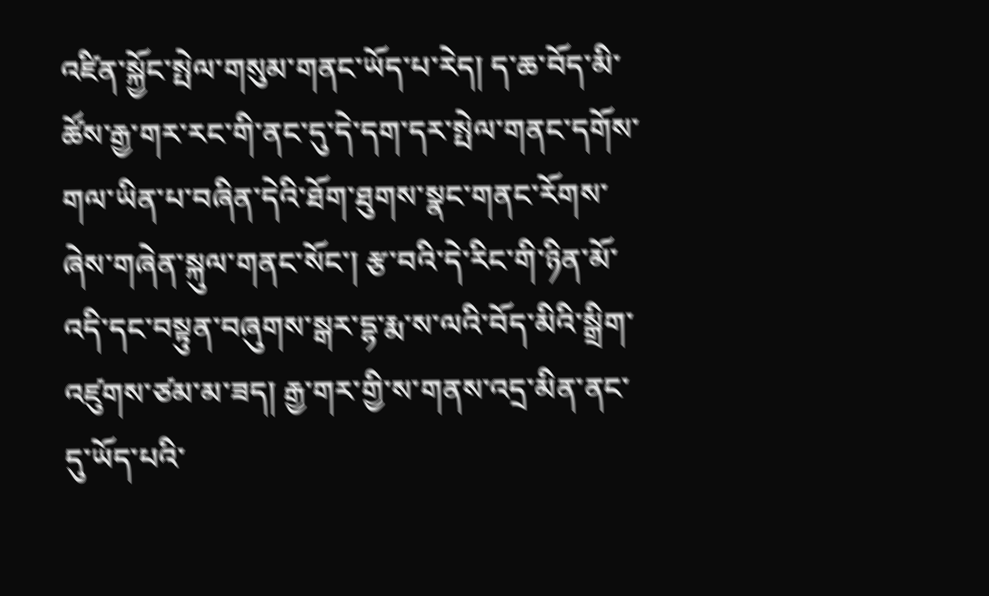འཛིན་སྐྱོང་སྤེལ་གསུམ་གནང་ཡོད་པ་རེད། ད་ཆ་བོད་མི་ཚོས་རྒྱ་གར་རང་གི་ནང་དུ་དེ་དག་དར་སྤེལ་གནང་དགོས་གལ་ཡིན་པ་བཞིན་དེའི་ཐོག་ཐུགས་སྣང་གནང་རོགས་ཞེས་གཞེན་སྐུལ་གནང་སོང་། རྩ་བའི་དེ་རིང་གི་ཉིན་མོ་འདི་དང་བསྟུན་བཞུགས་སྒར་དྷ་རྨ་ས་ལའི་བོད་མིའི་སྒྲིག་འཛུགས་ཙམ་མ་ཟད། རྒྱ་གར་གྱི་ས་གནས་འདྲ་མིན་ནང་དུ་ཡོད་པའི་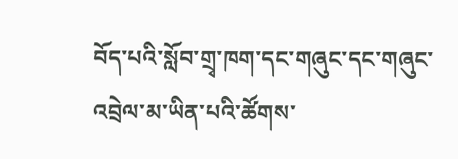བོད་པའི་སློབ་གྲྭ་ཁག་དང་གཞུང་དང་གཞུང་འབྲེལ་མ་ཡིན་པའི་ཚོགས་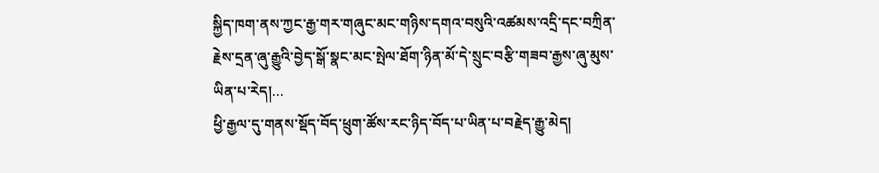སྐྱིད་ཁག་ནས་ཀྱང་རྒྱ་གར་གཞུང་མང་གཉིས་དགའ་བསུའི་འཚམས་འདྲི་དང་བཀྲིན་རྗེས་དྲན་ཞུ་རྒྱུའི་བྱེད་སྒོ་སྣང་མང་སྤེལ་ཐོག་ཉིན་མོ་དེ་སྲུང་བརྩི་གཟབ་རྒྱས་ཞུ་མུས་ཡིན་པ་རེད།...
ཕྱི་རྒྱལ་དུ་གནས་སྡོད་བོད་ཕྲུག་ཚོས་རང་ཉིད་བོད་པ་ཡིན་པ་བརྗེད་རྒྱུ་མེད།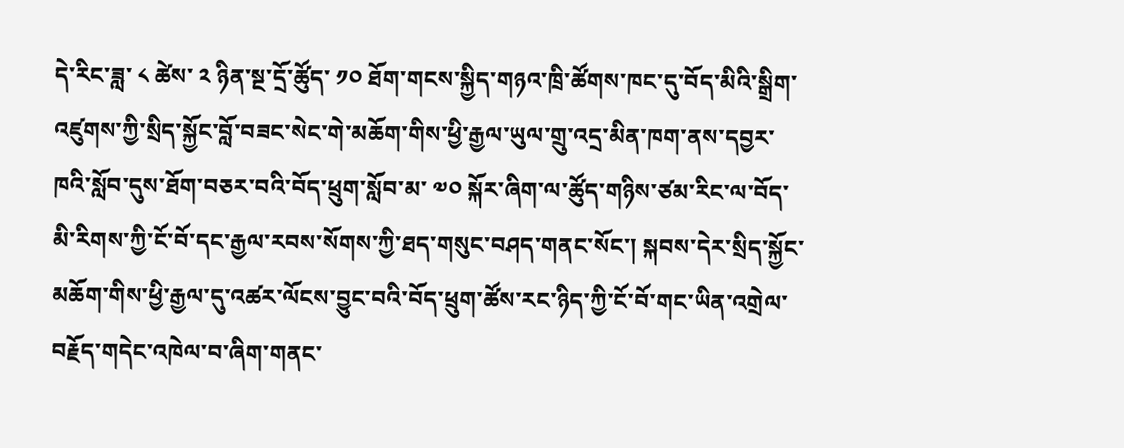དེ་རིང་ཟླ་ ༨ ཚེས་ ༢ ཉིན་སྔ་དྲོ་ཚོུད་ ༡༠ ཐོག་གངས་སྐྱིད་གཉའ་ཁྲི་ཚོགས་ཁང་དུ་བོད་མིའི་སྒྲིག་འཛུགས་ཀྱི་སྲིད་སྐྱོང་བློ་བཟང་སེང་གེ་མཆོག་གིས་ཕྱི་རྒྱལ་ཡུལ་གྲུ་འདྲ་མིན་ཁག་ནས་དབྱར་ཁའི་སློབ་དུས་ཐོག་བཅར་བའི་བོད་ཕྲུག་སློབ་མ་ ༧༠ སྐོར་ཞིག་ལ་ཚོུད་གཉིས་ཙམ་རིང་ལ་བོད་མི་རིགས་ཀྱི་ངོ་བོ་དང་རྒྱལ་རབས་སོགས་ཀྱི་ཐད་གསུང་བཤད་གནང་སོང་། སྐབས་དེར་སྲིད་སྐྱོང་མཆོག་གིས་ཕྱི་རྒྱལ་དུ་འཚར་ལོངས་བྱུང་བའི་བོད་ཕྲུག་ཚོས་རང་ཉིད་ཀྱི་ངོ་བོ་གང་ཡིན་འགྲེལ་བརྗོད་གདེང་འཁེལ་བ་ཞིག་གནང་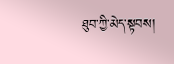ཐུབ་ཀྱི་མེད་སྟབས།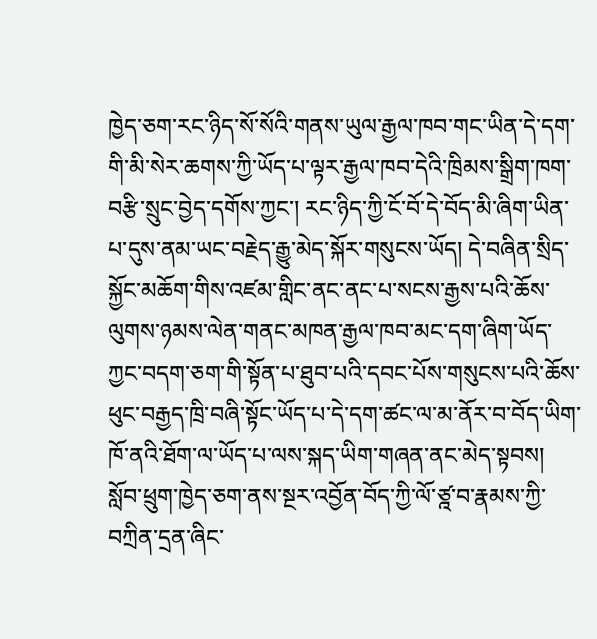ཁྱེད་ཅག་རང་ཉིད་སོ་སོའི་གནས་ཡུལ་རྒྱལ་ཁབ་གང་ཡིན་དེ་དག་གི་མི་སེར་ཆགས་ཀྱི་ཡོད་པ་ལྟར་རྒྱལ་ཁབ་དེའི་ཁྲིམས་སྒྲིག་ཁག་བརྩི་སྲུང་བྱེད་དགོས་ཀྱང་། རང་ཉིད་ཀྱི་ངོ་བོ་དེ་བོད་མི་ཞིག་ཡིན་པ་དུས་ནམ་ཡང་བརྗེད་རྒྱུ་མེད་སྐོར་གསུངས་ཡོད། དེ་བཞིན་སྲིད་སྐྱོང་མཆོག་གིས་འཛམ་གླིང་ནང་ནང་པ་སངས་རྒྱས་པའི་ཆོས་ལུགས་ཉམས་ལེན་གནང་མཁན་རྒྱལ་ཁབ་མང་དག་ཞིག་ཡོད་ཀྱང་བདག་ཅག་གི་སྟོན་པ་ཐུབ་པའི་དབང་པོས་གསུངས་པའི་ཆོས་ཕུང་བརྒྱད་ཁྲི་བཞི་སྟོང་ཡོད་པ་དེ་དག་ཚང་ལ་མ་ནོར་བ་བོད་ཡིག་ཁོ་ནའི་ཐོག་ལ་ཡོད་པ་ལས་སྐད་ཡིག་གཞན་ནང་མེད་སྟབས། སློབ་ཕྲུག་ཁྱེད་ཅག་ནས་སྔར་འབྱོན་བོད་ཀྱི་ལོ་ཙྰ་བ་རྣམས་ཀྱི་བཀྲིན་དྲན་ཞིང་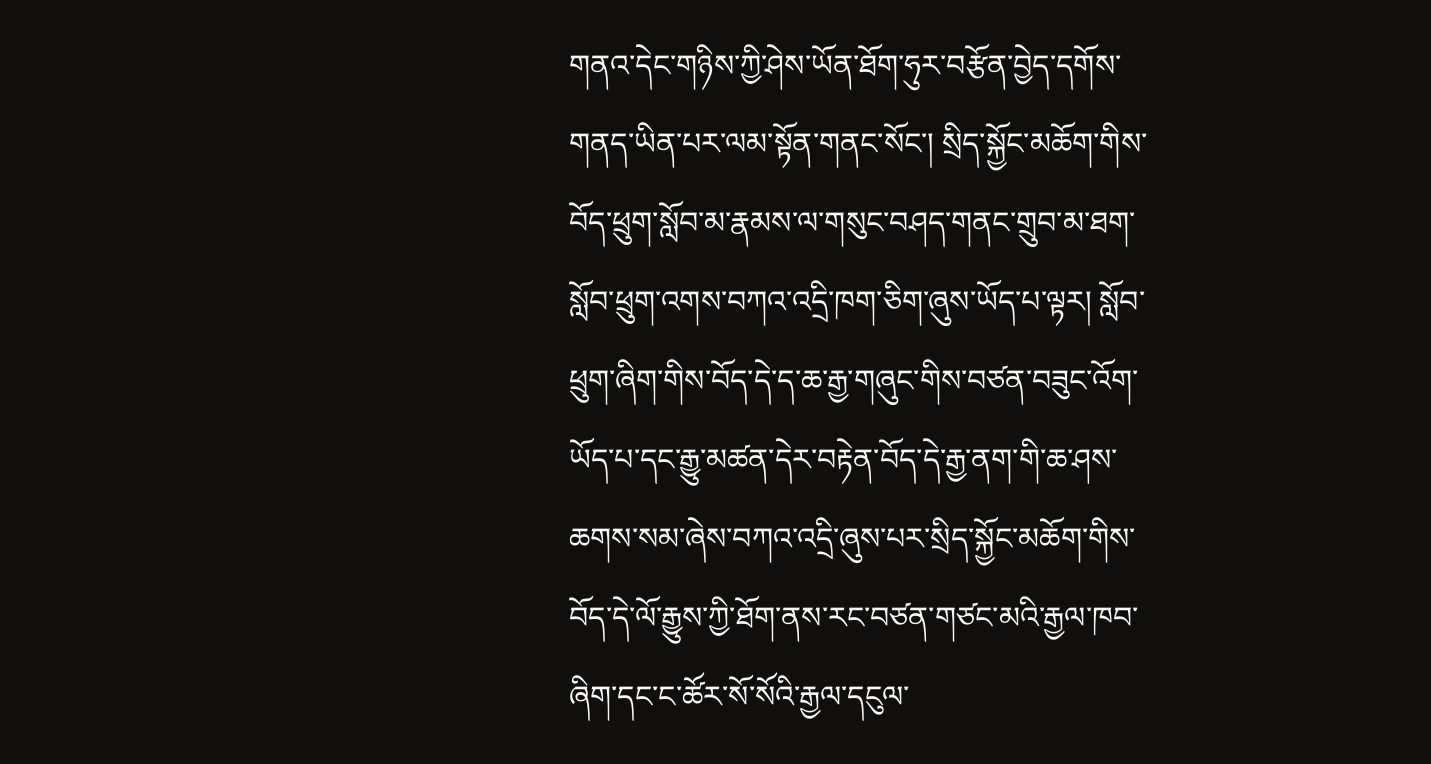གནའ་དེང་གཉིས་ཀྱི་ཤེས་ཡོན་ཐོག་ཧུར་བརྩོན་བྱེད་དགོས་གནད་ཡིན་པར་ལམ་སྟོན་གནང་སོང་། སྲིད་སྐྱོང་མཆོག་གིས་བོད་ཕྲུག་སློབ་མ་རྣམས་ལ་གསུང་བཤད་གནང་གྲུབ་མ་ཐག་སློབ་ཕྲུག་འགས་བཀའ་འདྲི་ཁག་ཅིག་ཞུས་ཡོད་པ་ལྟར། སློབ་ཕྲུག་ཞིག་གིས་བོད་དེ་ད་ཆ་རྒྱ་གཞུང་གིས་བཙན་བཟུང་འོག་ཡོད་པ་དང་རྒྱུ་མཚན་དེར་བརྟེན་བོད་དེ་རྒྱ་ནག་གི་ཆ་ཤས་ཆགས་སམ་ཞེས་བཀའ་འདྲི་ཞུས་པར་སྲིད་སྐྱོང་མཆོག་གིས་བོད་དེ་ལོ་རྒྱུས་ཀྱི་ཐོག་ནས་རང་བཙན་གཙང་མའི་རྒྱལ་ཁབ་ཞིག་དང་ང་ཚོར་སོ་སོའི་རྒྱལ་དངུལ་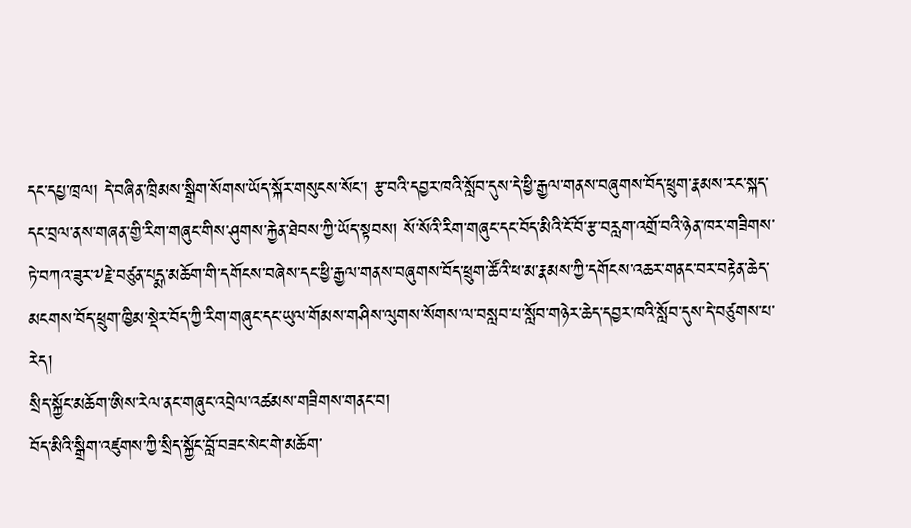དང་དཔྱ་ཁྲལ། དེ་བཞིན་ཁྲིམས་སྒྲིག་སོགས་ཡོད་སྐོར་གསུངས་སོང་། རྩ་བའི་དབྱར་ཁའི་སློབ་དུས་དེ་ཕྱི་རྒྱལ་གནས་བཞུགས་བོད་ཕྲུག་རྣམས་རང་སྐད་དང་བྲལ་ནས་གཞན་གྱི་རིག་གཞུང་གིས་ཤུགས་རྐྱེན་ཐེབས་ཀྱི་ཡོད་སྟབས། སོ་སོའི་རིག་གཞུང་དང་བོད་མིའི་ངོ་བོ་རྩ་བརླག་འགྲོ་བའི་ཉེན་ཁར་གཟིགས་ཏེ་བཀའ་ཟུར་༸རྗེ་བཙུན་པདྨ་མཆོག་གི་དགོངས་བཞེས་དང་ཕྱི་རྒྱལ་གནས་བཞུགས་བོད་ཕྲུག་ཚོའི་ཕ་མ་རྣམས་ཀྱི་དགོངས་འཆར་གནང་བར་བརྟེན་ཆེད་མངགས་བོད་ཕྲུག་ཁྱིམ་སྡེར་བོད་ཀྱི་རིག་གཞུང་དང་ཡུལ་གོམས་གཤིས་ལུགས་སོགས་ལ་བསླབ་པ་སློབ་གཉེར་ཆེད་དབྱར་ཁའི་སློབ་དུས་དེ་བཙུགས་པ་རེད།
སྲིད་སྐྱོང་མཆོག་ཨིས་རེལ་ནང་གཞུང་འབྲེལ་འཚམས་གཟིགས་གནང་བ།
བོད་མིའི་སྒྲིག་འཛུགས་ཀྱི་སྲིད་སྐྱོང་བློ་བཟང་སེང་གེ་མཆོག་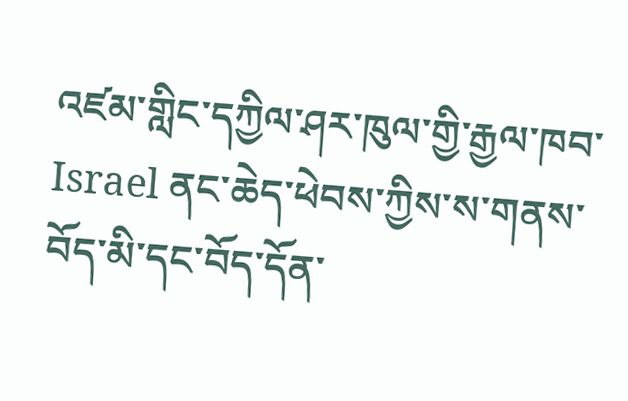འཛམ་གླིང་དཀྱིལ་ཤར་ཁུལ་གྱི་རྒྱལ་ཁབ་ Israel ནང་ཆེད་ཕེབས་ཀྱིས་ས་གནས་བོད་མི་དང་བོད་དོན་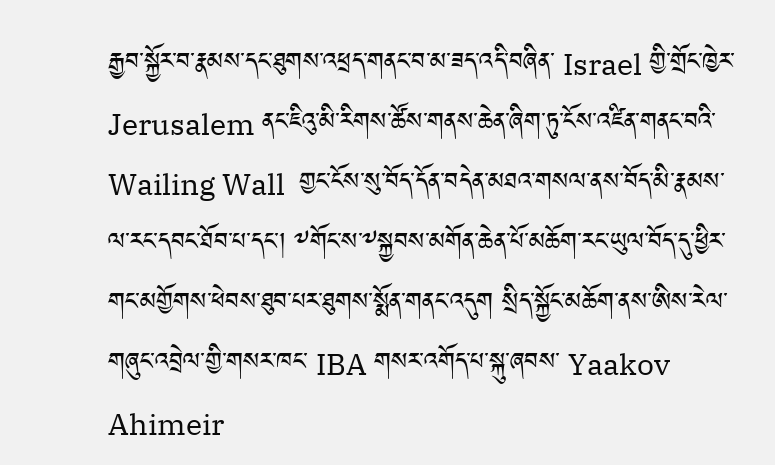རྒྱབ་སྐྱོར་བ་རྣམས་དང་ཐུགས་འཕྲད་གནང་བ་མ་ཟད་འདི་བཞིན་ Israel གྱི་གྲོང་ཁྱེར་ Jerusalem ནང་ཇིའུ་མི་རིགས་ཚོས་གནས་ཆེན་ཞིག་ཏུ་ངོས་འཛིན་གནང་བའི་ Wailing Wall  གྱང་ངོས་སུ་བོད་དོན་བདེན་མཐའ་གསལ་ནས་བོད་མི་རྣམས་ལ་རང་དབང་ཐོབ་པ་དང་། ༸གོང་ས་༸སྐྱབས་མགོན་ཆེན་པོ་མཆོག་རང་ཡུལ་བོད་དུ་ཕྱིར་གང་མགྱོགས་ཕེབས་ཐུབ་པར་ཐུགས་སྨོན་གནང་འདུག སྲིད་སྐྱོང་མཆོག་ནས་ཨིས་རེལ་གཞུང་འབྲེལ་གྱི་གསར་ཁང་ IBA གསར་འགོད་པ་སྐུ་ཞབས་ Yaakov Ahimeir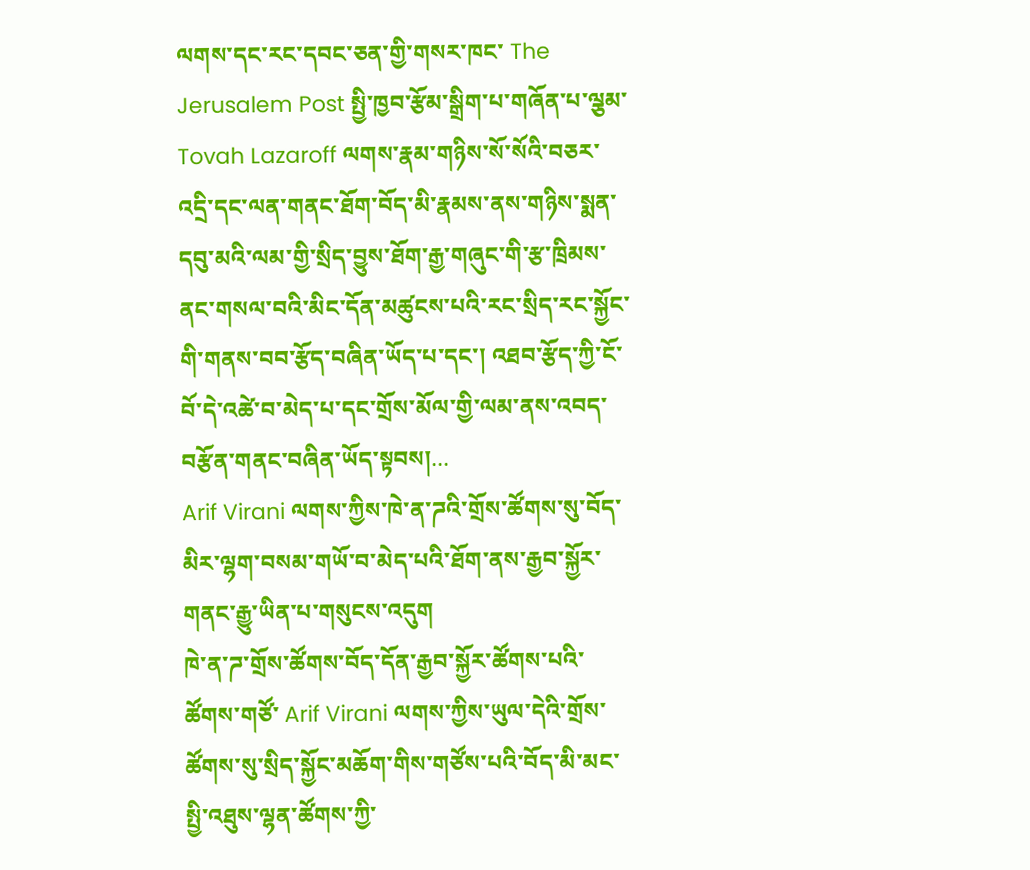ལགས་དང་རང་དབང་ཅན་གྱི་གསར་ཁང་ The Jerusalem Post སྤྱི་ཁྱབ་རྩོམ་སྒྲིག་པ་གཞོན་པ་ལྕམ་ Tovah Lazaroff ལགས་རྣམ་གཉིས་སོ་སོའི་བཅར་འདྲི་དང་ལན་གནང་ཐོག་བོད་མི་རྣམས་ནས་གཉིས་སྨན་དབུ་མའི་ལམ་གྱི་སྲིད་བྱུས་ཐོག་རྒྱ་གཞུང་གི་རྩ་ཁྲིམས་ནང་གསལ་བའི་མིང་དོན་མཚུངས་པའི་རང་སྲིད་རང་སྐྱོང་གི་གནས་བབ་རྩོད་བཞིན་ཡོད་པ་དང་། འཐབ་རྩོད་ཀྱི་ངོ་བོ་དེ་འཚེ་བ་མེད་པ་དང་གྲོས་མོལ་གྱི་ལམ་ནས་འབད་བརྩོན་གནང་བཞིན་ཡོད་སྟབས།...
Arif Virani ལགས་ཀྱིས་ཁེ་ན་ཌའི་གྲོས་ཚོགས་སུ་བོད་མིར་ལྷག་བསམ་གཡོ་བ་མེད་པའི་ཐོག་ནས་རྒྱབ་སྐྱོར་གནང་རྒྱུ་ཡིན་པ་གསུངས་འདུག
ཁེ་ན་ཌ་གྲོས་ཚོགས་བོད་དོན་རྒྱབ་སྐྱོར་ཚོགས་པའི་ཚོགས་གཙོ་ Arif Virani ལགས་ཀྱིས་ཡུལ་དེའི་གྲོས་ཚོགས་སུ་སྲིད་སྐྱོང་མཆོག་གིས་གཙོས་པའི་བོད་མི་མང་སྤྱི་འཐུས་ལྷན་ཚོགས་ཀྱི་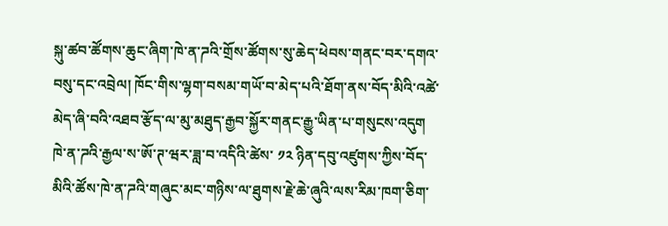སྐུ་ཚབ་ཚོགས་ཆུང་ཞིག་ཁེ་ན་ཌའི་གྲོས་ཚོགས་སུ་ཆེད་ཕེབས་གནང་བར་དགའ་བསུ་དང་འབྲེལ། ཁོང་གིས་ལྷག་བསམ་གཡོ་བ་མེད་པའི་ཐོག་ནས་བོད་མིའི་འཚེ་མེད་ཞི་བའི་འཐབ་རྩོད་ལ་མུ་མཐུད་རྒྱབ་སྐྱོར་གནང་རྒྱུ་ཡིན་པ་གསུངས་འདུག ཁེ་ན་ཌའི་རྒྱལ་ས་ཨོ་ཊ་ཝར་ཟླ་བ་འདིའི་ཚེས་ ༡༢ ཉིན་དབུ་འཛུགས་ཀྱིས་བོད་མིའི་ཚོས་ཁེ་ན་ཌའི་གཞུང་མང་གཉིས་ལ་ཐུགས་རྗེ་ཆེ་ཞུའི་ལས་རིམ་ཁག་ཅིག་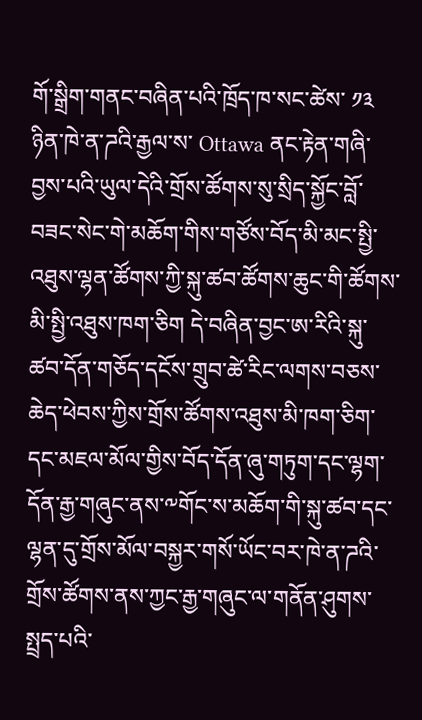གོ་སྒྲིག་གནང་བཞིན་པའི་ཁྲོད་ཁ་སང་ཚེས་ ༡༣ ཉིན་ཁེ་ན་ཌའི་རྒྱལ་ས་ Ottawa ནང་རྟེན་གཞི་བྱས་པའི་ཡུལ་དེའི་གྲོས་ཚོགས་སུ་སྲིད་སྐྱོང་བློ་བཟང་སེང་གེ་མཆོག་གིས་གཙོས་བོད་མི་མང་སྤྱི་འཐུས་ལྷན་ཚོགས་ཀྱི་སྐུ་ཚབ་ཚོགས་ཆུང་གི་ཚོགས་མི་སྤྱི་འཐུས་ཁག་ཅིག དེ་བཞིན་བྱང་ཨ་རིའི་སྐུ་ཚབ་དོན་གཅོད་དངོས་གྲུབ་ཚེ་རིང་ལགས་བཅས་ཆེད་ཕེབས་ཀྱིས་གྲོས་ཚོགས་འཐུས་མི་ཁག་ཅིག་དང་མཇལ་མོལ་གྱིས་བོད་དོན་ཞུ་གཏུག་དང་ལྷག་དོན་རྒྱ་གཞུང་ནས་༸གོང་ས་མཆོག་གི་སྐུ་ཚབ་དང་ལྷན་དུ་གྲོས་མོལ་བསྐྱར་གསོ་ཡོང་བར་ཁེ་ན་ཌའི་གྲོས་ཚོགས་ནས་ཀྱང་རྒྱ་གཞུང་ལ་གནོན་ཤུགས་སྤྲད་པའི་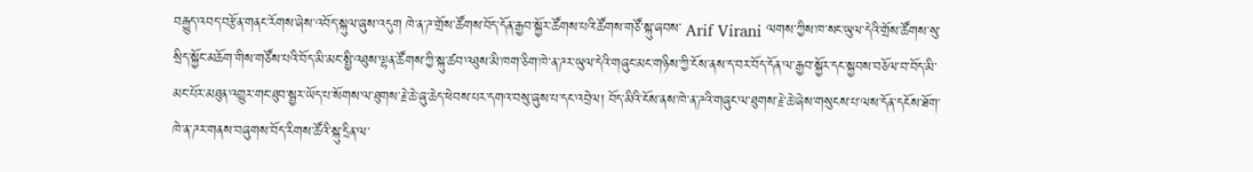བརྒྱུད་འབད་བརྩོན་གནང་རོགས་ཞེས་འབོད་སྐུལ་ཞུས་འདུག ཁེ་ན་ཌ་གྲོས་ཚོགས་བོད་དོན་རྒྱབ་སྐྱོར་ཚོགས་པའི་ཚོགས་གཙོ་སྐུ་ཞབས་ Arif Virani ལགས་ཀྱིས་ཁ་སང་ཡུལ་དེའི་གྲོས་ཚོགས་སུ་སྲིད་སྐྱོང་མཆོག་གིས་གཙོས་པའི་བོད་མི་མང་སྤྱི་འཐུས་ལྷན་ཚོགས་ཀྱི་སྐུ་ཚབ་འཐུས་མི་ཁག་ཅིག་ཁེ་ན་ཌར་ཡུལ་དེའི་གཞུང་མང་གཉིས་ཀྱི་ངོས་ནས་ད་བར་བོད་དོན་ལ་རྒྱབ་སྐྱོར་དང་སྐྱབས་བཅོལ་བ་བོད་མི་མང་པོར་མཐུན་འགྱུར་གང་ཐུབ་སྦྱར་ཡོད་པ་སོགས་ལ་ཐུགས་རྗེ་ཆེ་ཞུ་ཆེད་ཕེབས་པར་དགའ་བསུ་ཞུས་པ་དང་འབྲེལ། བོད་མིའི་ངོས་ནས་ཁེ་ན་ཌའི་གཞུང་ལ་ཐུགས་རྗེ་ཆེ་ཞེས་གསུངས་པ་ལས་དོན་དངོས་ཐོག་ཁེ་ན་ཌར་གནས་བཞུགས་བོད་རིགས་ཚོའི་སྐུ་དྲིན་ལ་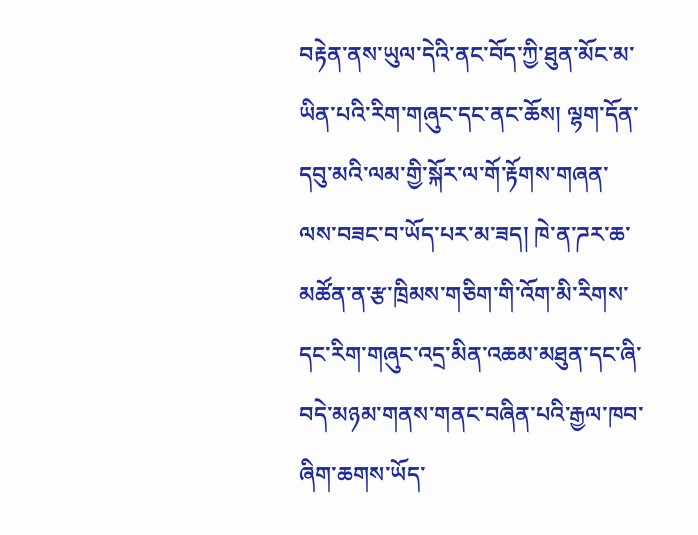བརྟེན་ནས་ཡུལ་དེའི་ནང་བོད་ཀྱི་ཐུན་མོང་མ་ཡིན་པའི་རིག་གཞུང་དང་ནང་ཆོས། ལྷག་དོན་དབུ་མའི་ལམ་གྱི་སྐོར་ལ་གོ་རྟོགས་གཞན་ལས་བཟང་བ་ཡོད་པར་མ་ཟད། ཁེ་ན་ཌར་ཆ་མཚོན་ན་རྩ་ཁྲིམས་གཅིག་གི་འོག་མི་རིགས་དང་རིག་གཞུང་འདྲ་མིན་འཆམ་མཐུན་དང་ཞི་བདེ་མཉམ་གནས་གནང་བཞིན་པའི་རྒྱལ་ཁབ་ཞིག་ཆགས་ཡོད་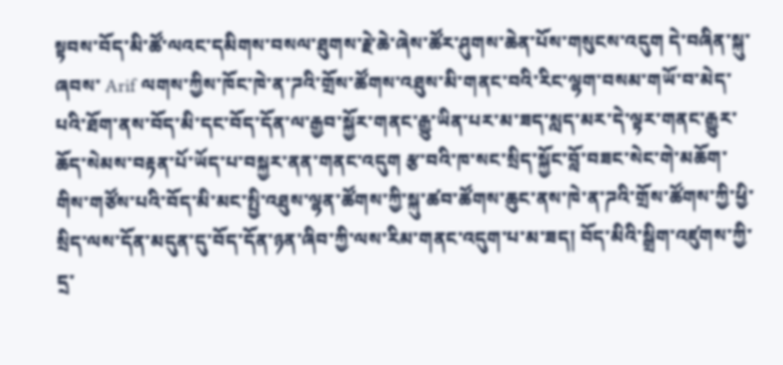སྟབས་བོད་མི་ཚོ་ལའང་དམིགས་བསལ་ཐུགས་རྗེ་ཆེ་ཞེས་ཚོར་ཤུགས་ཆེན་པོས་གསུངས་འདུག དེ་བཞིན་སྐུ་ཞབས་ Arif ལགས་ཀྱིས་ཁོང་ཁེ་ན་ཌའི་གྲོས་ཚོགས་འཐུས་མི་གནང་བའི་རིང་ལྷག་བསམ་གཡོ་བ་མེད་པའི་ཐོག་ནས་བོད་མི་དང་བོད་དོན་ལ་རྒྱབ་སྐྱོར་གནང་རྒྱུ་ཡིན་པར་མ་ཟད་སླད་མར་དེ་ལྟར་གནང་རྒྱུར་ཆོད་སེམས་བརྟན་པོ་ཡོད་པ་བསྐྱར་ནན་གནང་འདུག རྩ་བའི་ཁ་སང་སྲིད་སྐྱོང་བློ་བཟང་སེང་གེ་མཆོག་གིས་གཙོས་པའི་བོད་མི་མང་སྤྱི་འཐུས་ལྷན་ཚོགས་ཀྱི་སྐུ་ཚབ་ཚོགས་ཆུང་ནས་ཁེ་ན་ཌའི་གྲོས་ཚོགས་ཀྱི་ཕྱི་སྲིད་ལས་དོན་མདུན་དུ་བོད་དོན་ཉན་ཞིབ་ཀྱི་ལས་རིམ་གནང་འདུག་པ་མ་ཟད། བོད་མིའི་སྒྲིག་འཛུགས་ཀྱི་དྲ་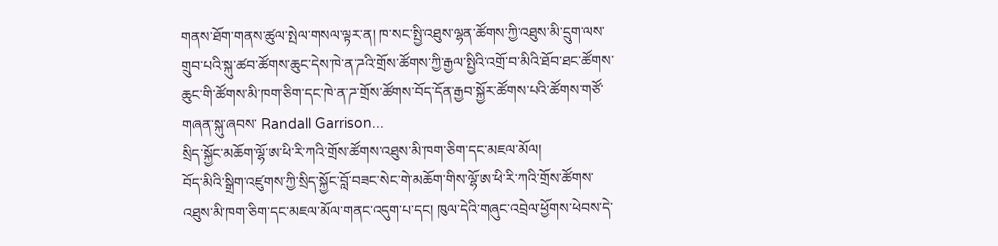གནས་ཐོག་གནས་ཚུལ་སྤེལ་གསལ་ལྟར་ན། ཁ་སང་སྤྱི་འཐུས་ལྷན་ཚོགས་ཀྱི་འཐུས་མི་དྲུག་ལས་གྲུབ་པའི་སྐུ་ཚབ་ཚོགས་ཆུང་དེས་ཁེ་ན་ཌའི་གྲོས་ཚོགས་ཀྱི་རྒྱལ་སྤྱིའི་འགྲོ་བ་མིའི་ཐོབ་ཐང་ཚོགས་ཆུང་གི་ཚོགས་མི་ཁག་ཅིག་དང་ཁེ་ན་ཌ་གྲོས་ཚོགས་བོད་དོན་རྒྱབ་སྐྱོར་ཚོགས་པའི་ཚོགས་གཙོ་གཞན་སྐུ་ཞབས་ Randall Garrison...
སྲིད་སྐྱོང་མཆོག་ལྷོ་ཨ་ཕི་རི་ཀའི་གྲོས་ཚོགས་འཐུས་མི་ཁག་ཅིག་དང་མཇལ་མོལ།
བོད་མིའི་སྒྲིག་འཛུགས་ཀྱི་སྲིད་སྐྱོང་བློ་བཟང་སེང་གེ་མཆོག་གིས་ལྷོ་ཨ་ཕི་རི་ཀའི་གྲོས་ཚོགས་འཐུས་མི་ཁག་ཅིག་དང་མཇལ་མོལ་གནང་འདུག་པ་དང། ཁུལ་དེའི་གཞུང་འབྲེལ་ཕྱོགས་ཕེབས་དེ་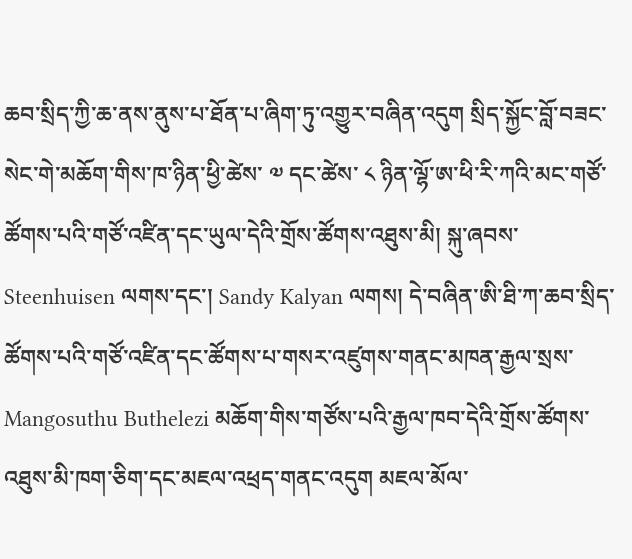ཆབ་སྲིད་ཀྱི་ཆ་ནས་ནུས་པ་ཐོན་པ་ཞིག་ཏུ་འགྱུར་བཞིན་འདུག སྲིད་སྐྱོང་བློ་བཟང་སེང་གེ་མཆོག་གིས་ཁ་ཉིན་ཕྱི་ཚེས་ ༧ དང་ཚེས་ ༨ ཉིན་ལྷོ་ཨ་ཕི་རི་ཀའི་མང་གཙོ་ཚོགས་པའི་གཙོ་འཛིན་དང་ཡུལ་དེའི་གྲོས་ཚོགས་འཐུས་མི། སྐུ་ཞབས་ Steenhuisen ལགས་དང་། Sandy Kalyan ལགས། དེ་བཞིན་ཨི་ཐི་ཀ་ཆབ་སྲིད་ཚོགས་པའི་གཙོ་འཛིན་དང་ཚོགས་པ་གསར་འཛུགས་གནང་མཁན་རྒྱལ་སྲས་ Mangosuthu Buthelezi མཆོག་གིས་གཙོས་པའི་རྒྱལ་ཁབ་དེའི་གྲོས་ཚོགས་འཐུས་མི་ཁག་ཅིག་དང་མཇལ་འཕྲད་གནང་འདུག མཇལ་མོལ་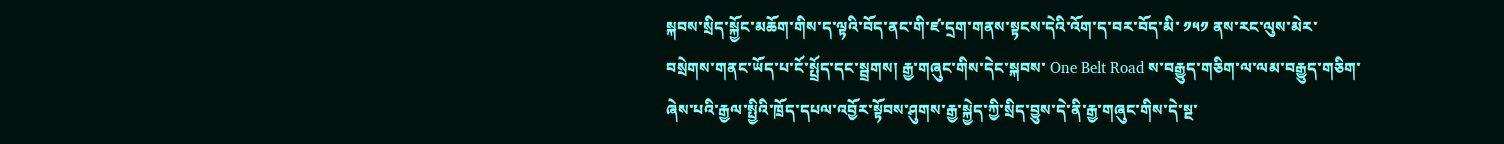སྐབས་སྲིད་སྐྱོང་མཆོག་གིས་ད་ལྟའི་བོད་ནང་གི་ཛ་དྲག་གནས་སྟངས་དེའི་འོག་ད་བར་བོད་མི་ ༡༥༡ ནས་རང་ལུས་མེར་བསྲེགས་གནང་ཡོད་པ་ངོ་སྤྲོད་དང་སྦྲགས། རྒྱ་གཞུང་གིས་དེང་སྐབས་ One Belt Road ས་བརྒྱུད་གཅིག་ལ་ལམ་བརྒྱུད་གཅིག་ཞེས་པའི་རྒྱལ་སྤྱིའི་ཁྲོད་དཔལ་འབྱོར་སྟོབས་ཤུགས་རྒྱ་སྐྱེད་ཀྱི་སྲིད་བྱུས་དེ་ནི་རྒྱ་གཞུང་གིས་དེ་སྔ་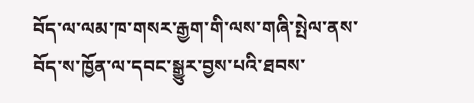བོད་ལ་ལམ་ཁ་གསར་རྒྱག་གི་ལས་གཞི་སྤེལ་ནས་བོད་ས་ཁྱོན་ལ་དབང་སྒྱུར་བྱས་པའི་ཐབས་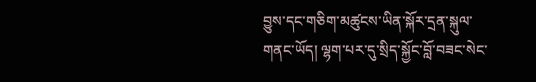བྱུས་དང་གཅིག་མཚུངས་ཡིན་སྐོར་དྲན་སྐུལ་གནང་ཡོད། ལྷག་པར་དུ་སྲིད་སྐྱོང་བློ་བཟང་སེང་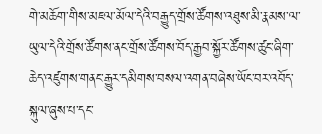གེ་མཆོག་གིས་མཇལ་མོལ་དེའི་བརྒྱུད་གྲོས་ཚོགས་འཐུས་མི་རྣམས་ལ་ཡུལ་དེའི་གྲོས་ཚོགས་ནང་གྲོས་ཚོགས་བོད་རྒྱབ་སྐྱོར་ཚོགས་ཚུང་ཞིག་ཆེད་འཛུགས་གནང་རྒྱུར་དམིགས་བསལ་འགན་བཞེས་ཡོང་བར་འབོད་སྐུལ་ཞུས་པ་དང་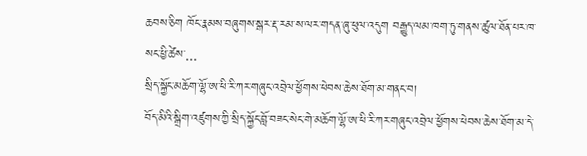ཆབས་ཅིག ཁོང་རྣམས་བཞུགས་སྒར་རྡ་རམ་ས་ལར་གདན་ཞུ་ཕུལ་འདུག བརྒྱུད་ལམ་ཁག་ཏུ་གནས་ཚུལ་ཐོན་པར་ཁ་སང་ཕྱི་ཚེས་...
སྲིད་སྐྱོང་མཆོག་ལྷོ་ཨ་ཕི་རི་ཀར་གཞུང་འབྲེལ་ཕྱོགས་ཕེབས་ཆེས་ཐོག་མ་གནང་བ།
བོད་མིའི་སྒྲིག་འཛུགས་ཀྱི་སྲིད་སྐྱོང་བློ་བཟང་སེང་གེ་མཆོག་ལྷོ་ཨ་ཕི་རི་ཀར་གཞུང་འབྲེལ་ཕྱོགས་ཕེབས་ཆེས་ཐོག་མ་དེ་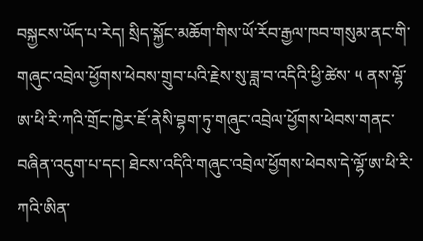བསྐྱངས་ཡོད་པ་རེད། སྲིད་སྐྱོང་མཆོག་གིས་ཡོ་རོབ་རྒྱལ་ཁབ་གསུམ་ནང་གི་གཞུང་འབྲེལ་ཕྱོགས་ཕེབས་གྲུབ་པའི་རྗེས་སུ་ཟླ་བ་འདིའི་ཕྱི་ཚེས་ ༥ ནས་ལྷོ་ཨ་ཕི་རི་ཀའི་གྲོང་ཁྱེར་ཇོ་ནེསི་བྷག་ཏུ་གཞུང་འབྲེལ་ཕྱོགས་ཕེབས་གནང་བཞིན་འདུག་པ་དང། ཐེངས་འདིའི་གཞུང་འབྲེལ་ཕྱོགས་ཕེབས་དེ་ལྷོ་ཨ་ཕི་རི་ཀའི་ཨིན་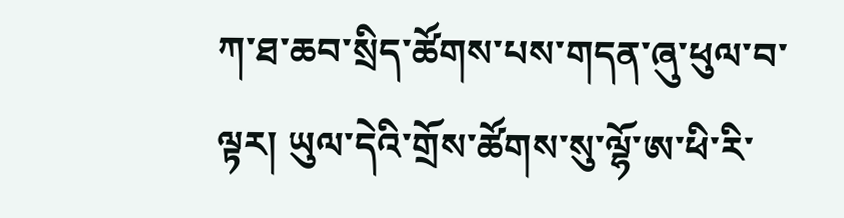ཀ་ཐ་ཆབ་སྲིད་ཚོགས་པས་གདན་ཞུ་ཕུལ་བ་ལྟར། ཡུལ་དེའི་གྲོས་ཚོགས་སུ་ལྷོ་ཨ་ཕི་རི་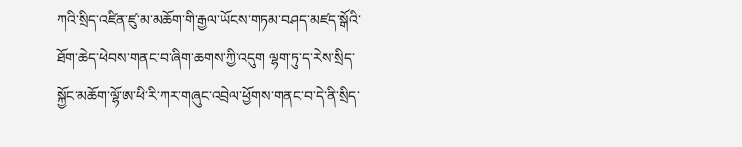ཀའི་སྲིད་འཛིན་ཛུ་མ་མཆོག་གི་རྒྱལ་ཡོངས་གཏམ་བཤད་མཛད་སྒོའི་ཐོག་ཆེད་ཕེབས་གནང་བ་ཞིག་ཆགས་ཀྱི་འདུག ལྷག་ཏུ་ད་རེས་སྲིད་སྐྱོང་མཆོག་ལྷོ་ཨ་ཕི་རི་ཀར་གཞུང་འབྲེལ་ཕྱོགས་གནང་བ་དེ་ནི་སྲིད་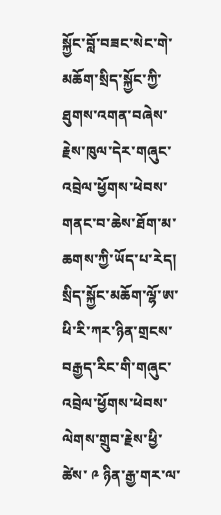སྐྱོང་བློ་བཟང་སེང་གེ་མཆོག་སྲིད་སྐྱོང་ཀྱི་ཐུགས་འགན་བཞེས་རྗེས་ཁུལ་དེར་གཞུང་འབྲེལ་ཕྱོགས་ཕེབས་གནང་བ་ཆེས་ཐོག་མ་ཆགས་ཀྱི་ཡོད་པ་རེད། སྲིད་སྐྱོང་མཆོག་ལྷོ་ཨ་ཕི་རི་ཀར་ཉིན་གྲངས་བརྒྱད་རིང་གི་གཞུང་འབྲེལ་ཕྱོགས་ཕེབས་ལེགས་གྲུབ་རྗེས་ཕྱི་ཚེས་ ༩ ཉིན་རྒྱ་གར་ལ་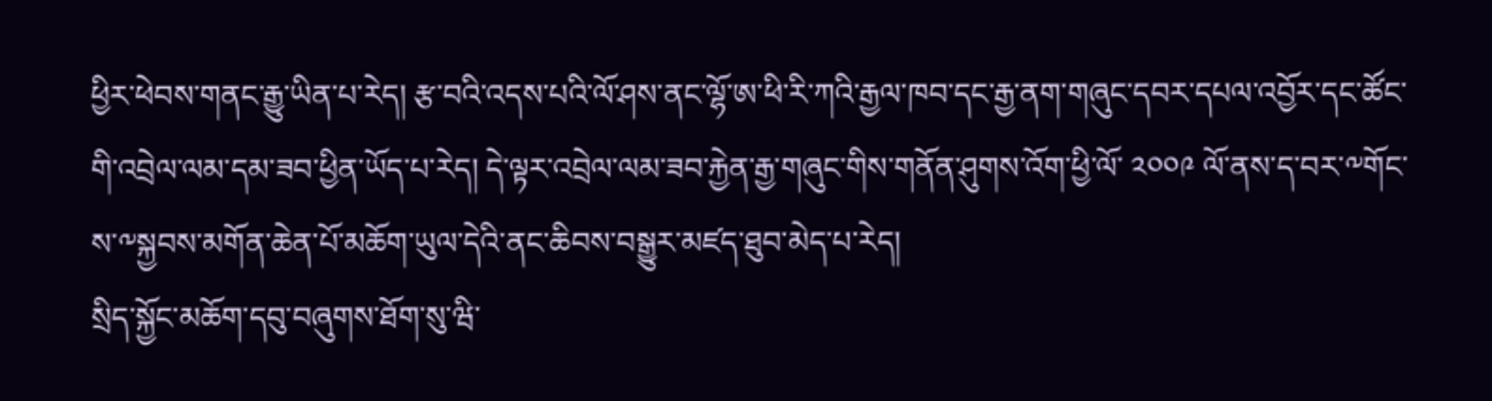ཕྱིར་ཕེབས་གནང་རྒྱུ་ཡིན་པ་རེད། རྩ་བའི་འདས་པའི་ལོ་ཤས་ནང་ལྷོ་ཨ་ཕི་རི་ཀའི་རྒྱལ་ཁབ་དང་རྒྱ་ནག་གཞུང་དབར་དཔལ་འབྱོར་དང་ཚོང་གི་འབྲེལ་ལམ་དམ་ཟབ་ཕྱིན་ཡོད་པ་རེད། དེ་ལྟར་འབྲེལ་ལམ་ཟབ་རྐྱེན་རྒྱ་གཞུང་གིས་གནོན་ཤུགས་འོག་ཕྱི་ལོ་ ༢༠༠༩ ལོ་ནས་ད་བར་༸གོང་ས་༸སྐྱབས་མགོན་ཆེན་པོ་མཆོག་ཡུལ་དེའི་ནང་ཆིབས་བསྒྱུར་མཛད་ཐུབ་མེད་པ་རེད།
སྲིད་སྐྱོང་མཆོག་དབུ་བཞུགས་ཐོག་སུ་ཝི་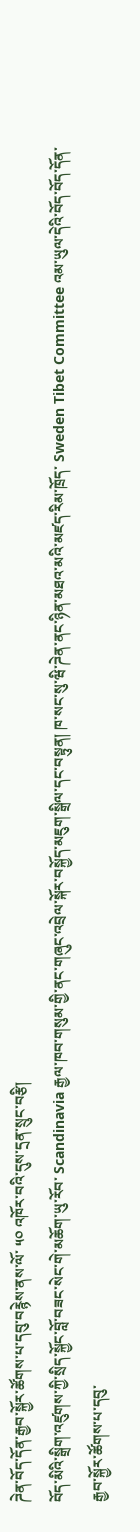ཌེན་བོད་དོན་རྒྱབ་སྐྱོར་ཚོགས་པ་དབུ་བརྙེས་ནས་ལོ་ ༥༠ འཁོར་བའི་དུས་དྲན་སྲུང་བརྩི།
བོད་མིའི་སྒྲིག་འཛུགས་ཀྱི་སྲིད་སྐྱོང་བློ་བཟང་སེང་གེ་མཆོག་ཡུ་རོབ་ Scandinavia རྒྱལ་ཁབ་གསུམ་གྱི་ནང་གཞུང་འབྲེལ་སྐོར་བསྐྱོད་མཇུག་སྒྲིལ་དང་བསྟུན། ཁ་སང་སུ་ཝི་ཌེན་ནང་ཉིན་མཐའ་མའི་མཛད་རིམ་ཁྲོད་ Sweden Tibet Committee འམ་ཡུལ་དེའི་བོད་བོད་དོན་རྒྱབ་སྐྱོར་ཚོགས་པ་དབུ་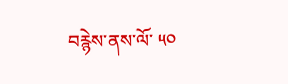བརྙེས་ནས་ལོ་ ༥༠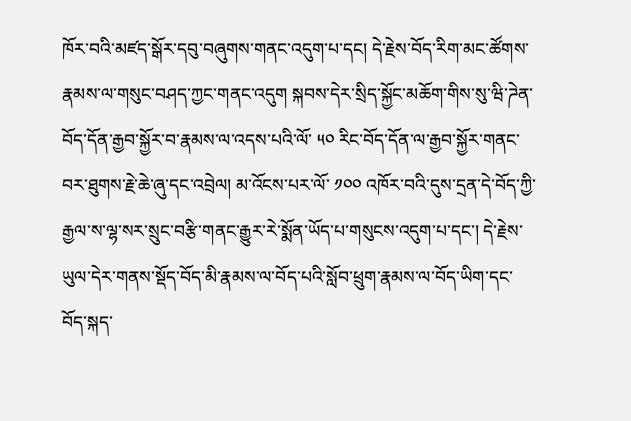ཁོར་བའི་མཛད་སྒོར་དབུ་བཞུགས་གནང་འདུག་པ་དང། དེ་རྗེས་བོད་རིག་མང་ཚོགས་རྣམས་ལ་གསུང་བཤད་ཀྱང་གནང་འདུག སྐབས་དེར་སྲིད་སྐྱོང་མཆོག་གིས་སུ་ཝི་ཌེན་བོད་དོན་རྒྱབ་སྐྱོར་བ་རྣམས་ལ་འདས་པའི་ལོ་ ༥༠ རིང་བོད་དོན་ལ་རྒྱབ་སྐྱོར་གནང་བར་ཐུགས་རྗེ་ཆེ་ཞུ་དང་འབྲེལ། མ་འོངས་པར་ལོ་ ༡༠༠ འཁོར་བའི་དུས་དྲན་དེ་བོད་ཀྱི་རྒྱལ་ས་ལྷ་སར་སྲུང་བརྩི་གནང་རྒྱུར་རེ་སྨོན་ཡོད་པ་གསུངས་འདུག་པ་དང་། དེ་རྗེས་ཡུལ་དེར་གནས་སྡོད་བོད་མི་རྣམས་ལ་བོད་པའི་སློབ་ཕྲུག་རྣམས་ལ་བོད་ཡིག་དང་བོད་སྐད་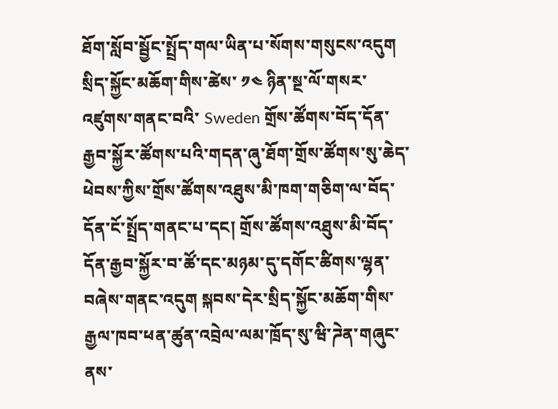ཐོག་སློབ་སྦྱོང་སྤྲོད་གལ་ཡིན་པ་སོགས་གསུངས་འདུག སྲིད་སྐྱོང་མཆོག་གིས་ཚེས་ ༡༤ ཉིན་སྔ་ལོ་གསར་འཛུགས་གནང་བའི་ Sweden གྲོས་ཚོགས་བོད་དོན་རྒྱབ་སྐྱོར་ཚོགས་པའི་གདན་ཞུ་ཐོག་གྲོས་ཚོགས་སུ་ཆེད་ཕེབས་ཀྱིས་གྲོས་ཚོགས་འཐུས་མི་ཁག་གཅིག་ལ་བོད་དོན་ངོ་སྤྲོད་གནང་པ་དང། གྲོས་ཚོགས་འཐུས་མི་བོད་དོན་རྒྱབ་སྐྱོར་བ་ཚོ་དང་མཉམ་དུ་དགོང་ཚིགས་ལྷན་བཞེས་གནང་འདུག སྐབས་དེར་སྲིད་སྐྱོང་མཆོག་གིས་རྒྱལ་ཁབ་ཕན་ཚུན་འབྲེལ་ལམ་ཁྲོད་སུ་ཝི་ཌེན་གཞུང་ནས་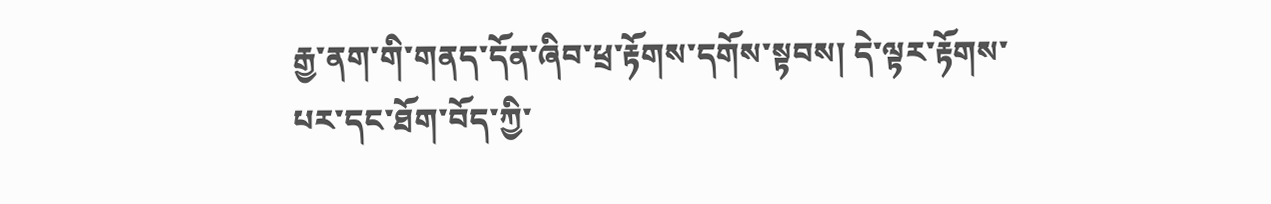རྒྱ་ནག་གི་གནད་དོན་ཞིབ་ཕྲ་རྟོགས་དགོས་སྟབས། དེ་ལྟར་རྟོགས་པར་དང་ཐོག་བོད་ཀྱི་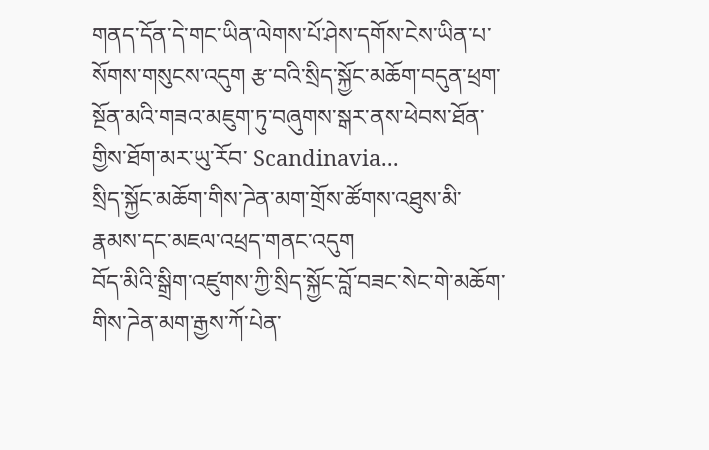གནད་དོན་དེ་གང་ཡིན་ལེགས་པོ་ཤེས་དགོས་ངེས་ཡིན་པ་སོགས་གསུངས་འདུག རྩ་བའི་སྲིད་སྐྱོང་མཆོག་བདུན་ཕྲག་སྔོན་མའི་གཟའ་མཇུག་ཏུ་བཞུགས་སྒར་ནས་ཕེབས་ཐོན་གྱིས་ཐོག་མར་ཡུ་རོབ་ Scandinavia...
སྲིད་སྐྱོང་མཆོག་གིས་ཌེན་མག་གྲོས་ཚོགས་འཐུས་མི་རྣམས་དང་མཇལ་འཕྲད་གནང་འདུག
བོད་མིའི་སྒྲིག་འཛུགས་ཀྱི་སྲིད་སྐྱོང་བློ་བཟང་སེང་གེ་མཆོག་གིས་ཌེན་མག་རྒྱས་ཀོ་པེན་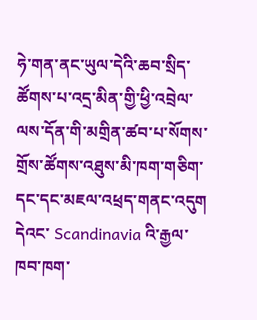ཧེ་གན་ནང་ཡུལ་དེའི་ཆབ་སྲིད་ཚོགས་པ་འདྲ་མིན་གྱི་ཕྱི་འབྲེལ་ལས་དོན་གི་མགྲིན་ཚབ་པ་སོགས་གྲོས་ཚོགས་འཐུས་མི་ཁག་གཅིག་དང་དང་མཇལ་འཕྲད་གནང་འདུག དེའང་ Scandinavia འི་རྒྱལ་ཁབ་ཁག་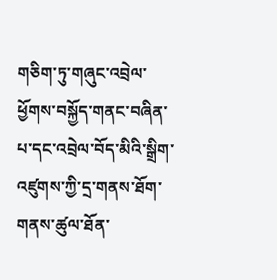གཅིག་ཏུ་གཞུང་འབྲེལ་ཕྱོགས་བསྐྱོད་གནང་བཞིན་པ་དང་འབྲེལ་བོད་མིའི་སྒྲིག་འཛུགས་ཀྱི་དྲ་གནས་ཐོག་གནས་ཚུལ་ཐོན་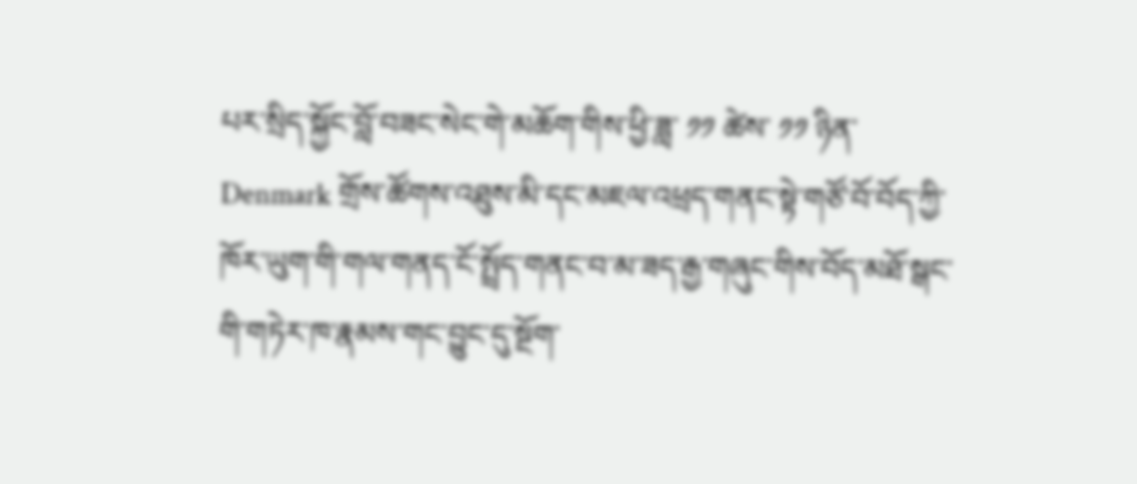པར་སྲིད་སྐྱོང་བློ་བཟང་སེང་གེ་མཆོག་གིས་ཕྱི་ཟླ་ ༡༡ ཚེས་ ༡༡ ཉིན་ Denmark གྲོས་ཚོགས་འཐུས་མི་དང་མཇལ་འཕྲད་གནང་སྟེ་གཙོ་བོ་བོད་ཀྱི་ཁོར་ཡུག་གི་གལ་གནད་ངོ་སྤྲོད་གནང་བ་མ་ཟད་རྒྱ་གཞུང་གིས་བོད་མཐོ་སྒང་གི་གཏེར་ཁ་རྣམས་གང་བྱུང་དུ་སྔོག་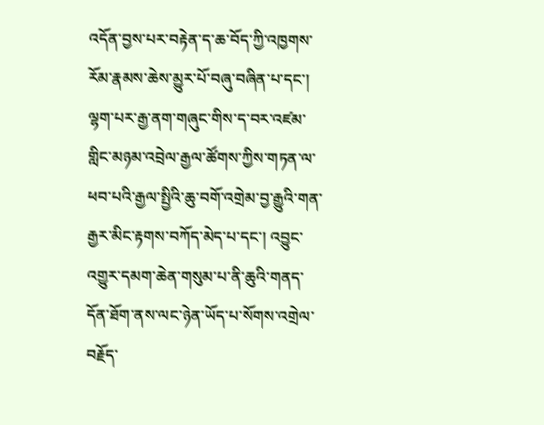འདོན་བྱས་པར་བརྟེན་ད་ཆ་བོད་ཀྱི་འཁྱགས་རོམ་རྣམས་ཆེས་མྱུར་པོ་བཞུ་བཞིན་པ་དང་། ལྷག་པར་རྒྱ་ནག་གཞུང་གིས་ད་བར་འཛམ་གླིང་མཉམ་འབྲེལ་རྒྱལ་ཚོགས་ཀྱིས་གཏན་ལ་ཕབ་པའི་རྒྱལ་སྤྱིའི་ཆུ་བགོ་འགྲེམ་བྱ་རྒྱུའི་གན་རྒྱར་མིང་རྟགས་བཀོད་མེད་པ་དང་། འབྱུང་འགྱུར་དམག་ཆེན་གསུམ་པ་ནི་ཆུའི་གནད་དོན་ཐོག་ནས་ལང་ཉེན་ཡོད་པ་སོགས་འགྲེལ་བརྗོད་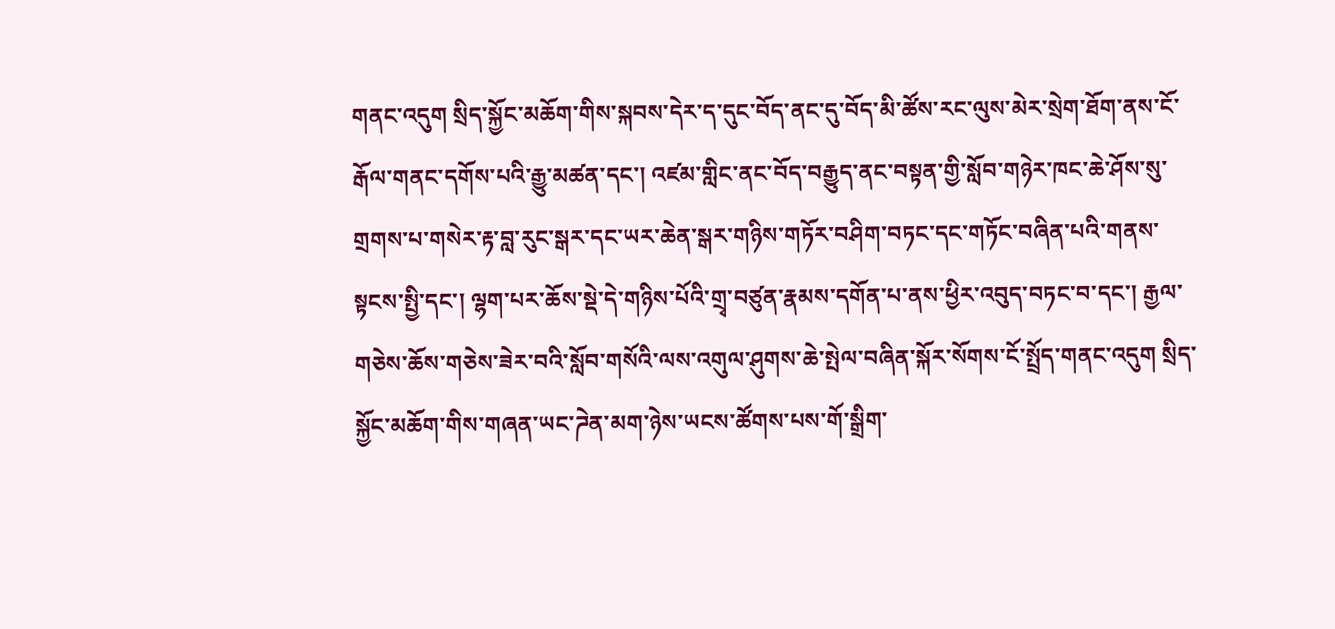གནང་འདུག སྲིད་སྐྱོང་མཆོག་གིས་སྐབས་དེར་ད་དུང་བོད་ནང་དུ་བོད་མི་ཚོས་རང་ལུས་མེར་སྲེག་ཐོག་ནས་ངོ་རྒོལ་གནང་དགོས་པའི་རྒྱུ་མཚན་དང་། འཛམ་གླིང་ནང་བོད་བརྒྱུད་ནང་བསྟན་གྱི་སློབ་གཉེར་ཁང་ཆེ་ཤོས་སུ་གྲགས་པ་གསེར་རྟ་བླ་རུང་སྒར་དང་ཡར་ཆེན་སྒར་གཉིས་གཏོར་བཤིག་བཏང་དང་གཏོང་བཞིན་པའི་གནས་སྟངས་སྤྱི་དང་། ལྷག་པར་ཆོས་སྡེ་དེ་གཉིས་པོའི་གྲྭ་བཙུན་རྣམས་དགོན་པ་ནས་ཕྱིར་འབུད་བཏང་བ་དང་། རྒྱལ་གཅེས་ཆོས་གཅེས་ཟེར་བའི་སློབ་གསོའི་ལས་འགུལ་ཤུགས་ཆེ་སྤེལ་བཞིན་སྐོར་སོགས་ངོ་སྤྲོད་གནང་འདུག སྲིད་སྐྱོང་མཆོག་གིས་གཞན་ཡང་ཌེན་མག་ཉེས་ཡངས་ཚོགས་པས་གོ་སྒྲིག་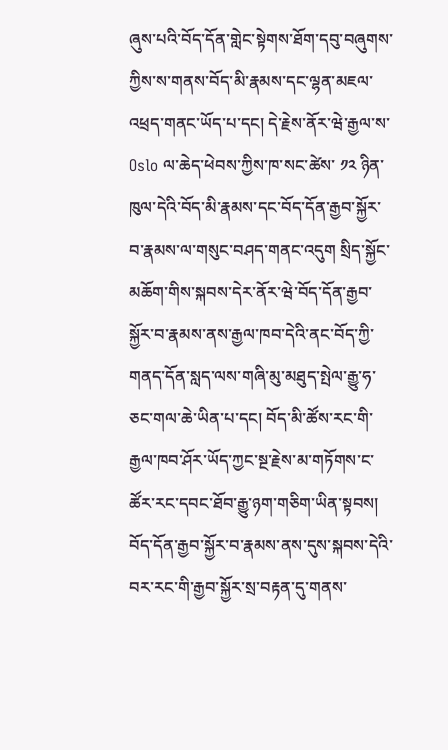ཞུས་པའི་བོད་དོན་གླེང་སྟེགས་ཐོག་དབུ་བཞུགས་ཀྱིས་ས་གནས་བོད་མི་རྣམས་དང་ལྷན་མཇལ་འཕྲད་གནང་ཡོད་པ་དང། དེ་རྗེས་ནོར་ཝེ་རྒྱལ་ས་ Oslo ལ་ཆེད་ཕེབས་ཀྱིས་ཁ་སང་ཚེས་ ༡༢ ཉིན་ཁུལ་དེའི་བོད་མི་རྣམས་དང་བོད་དོན་རྒྱབ་སྐྱོར་བ་རྣམས་ལ་གསུང་བཤད་གནང་འདུག སྲིད་སྐྱོང་མཆོག་གིས་སྐབས་དེར་ནོར་ཝེ་བོད་དོན་རྒྱབ་སྐྱོར་བ་རྣམས་ནས་རྒྱལ་ཁབ་དེའི་ནང་བོད་ཀྱི་གནད་དོན་སླད་ལས་གཞི་མུ་མཐུད་སྤེལ་རྒྱུ་ཧ་ཅང་གལ་ཆེ་ཡིན་པ་དང། བོད་མི་ཚོས་རང་གི་རྒྱལ་ཁབ་ཤོར་ཡོད་ཀྱང་སྔ་རྗེས་མ་གཏོགས་ང་ཚོར་རང་དབང་ཐོབ་རྒྱུ་ཉག་གཅིག་ཡིན་སྟབས། བོད་དོན་རྒྱབ་སྐྱོར་བ་རྣམས་ནས་དུས་སྐབས་དེའི་བར་རང་གི་རྒྱབ་སྐྱོར་སྲ་བརྟན་དུ་གནས་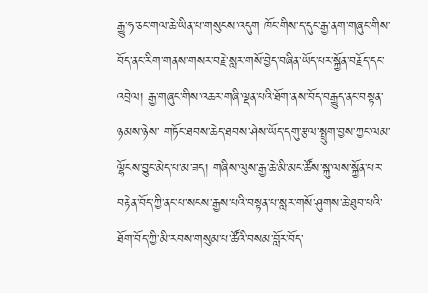རྒྱུ་ཧ་ཅང་གལ་ཆེ་ཡིན་པ་གསུངས་འདུག ཁོང་གིས་ད་དུང་རྒྱ་ནག་གཞུང་གིས་བོད་ནང་རིག་གནས་གསར་བརྗེ་སླར་གསོ་བྱེད་བཞིན་ཡོད་པར་སྐྱོན་བརྗོད་དང་འབྲེལ། རྒྱ་གཞུང་གིས་འཆར་གཞི་ལྡན་པའི་ཐོག་ནས་བོད་བརྒྱུད་ནང་བསྟན་ཉམས་ཉེས་ གཏོང་ཐབས་ཆེད་ཐབས་ཤེས་ཡོད་དགུ་རྩལ་སྤྲུག་བྱས་ཀྱང་ལམ་ལྷོངས་བྱུང་མེད་པ་མ་ཟད། གཞིས་ལུས་རྒྱ་ཆེ་མི་མང་ཚོས་སྐུ་ལས་སྐྱོན་པར་བརྟེན་བོད་ཀྱི་ནང་པ་སངས་རྒྱས་པའི་བསྟན་པ་སླར་གསོ་ཤུགས་ཆེ་ཐུབ་པའི་ཐོག་བོད་ཀྱི་མི་རབས་གསུམ་པ་ཚོའི་བསམ་བློར་བོད་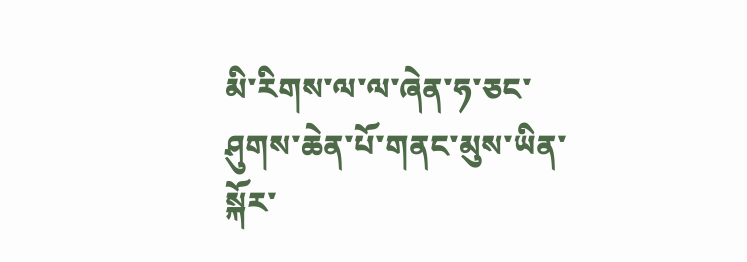མི་རིགས་ལ་ལ་ཞེན་ཧ་ཅང་ཤུགས་ཆེན་པོ་གནང་མུས་ཡིན་སྐོར་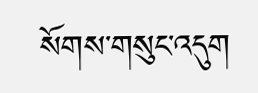སོགས་གསུང་འདུག